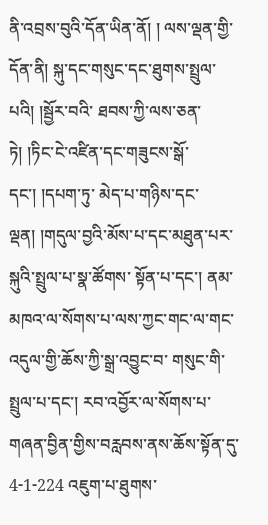ནི་འབྲས་བུའི་དོན་ཡིན་ནོ། ། ལས་ལྡན་གྱི་དོན་ནི། སྐུ་དང་གསུང་དང་ཐུགས་སྤྲུལ་པའི། །སྦྱོར་བའི་ ཐབས་ཀྱི་ལས་ཅན་ཏེ། །ཏིང་ངེ་འཛིན་དང་གཟུངས་སྒོ་དང་། །དཔག་ཏུ་ མེད་པ་གཉིས་དང་ལྡན། །གདུལ་བྱའི་མོས་པ་དང་མཐུན་པར་སྐུའི་སྤྲུལ་པ་སྣ་ཚོགས་ སྟོན་པ་དང་། ནམ་མཁའ་ལ་སོགས་པ་ལས་ཀྱང་གང་ལ་གང་འདུལ་གྱི་ཆོས་ཀྱི་སྒྲ་འབྱུང་བ་ གསུང་གི་སྤྲུལ་པ་དང་། རབ་འབྱོར་ལ་སོགས་པ་གཞན་བྱིན་གྱིས་བརླབས་ནས་ཆོས་སྟོན་དུ་ 4-1-224 འཇུག་པ་ཐུགས་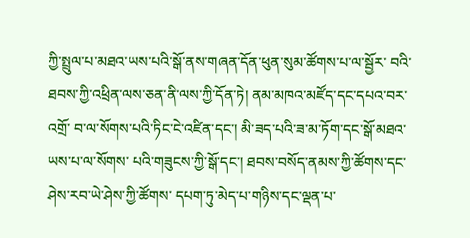ཀྱི་སྤྲུལ་པ་མཐའ་ཡས་པའི་སྒོ་ནས་གཞན་དོན་ཕུན་སུམ་ཚོགས་པ་ལ་སྦྱོར་ བའི་ཐབས་ཀྱི་འཕྲིན་ལས་ཅན་ནི་ལས་ཀྱི་དོན་ཏེ། ནམ་མཁའ་མཛོད་དང་དཔའ་བར་འགྲོ་ བ་ལ་སོགས་པའི་ཏིང་ངེ་འཛིན་དང་། མི་ཟད་པའི་ཟ་མ་ཏོག་དང་སྒོ་མཐའ་ཡས་པ་ལ་སོགས་ པའི་གཟུངས་ཀྱི་སྒོ་དང་། ཐབས་བསོད་ནམས་ཀྱི་ཚོགས་དང་ཤེས་རབ་ཡེ་ཤེས་ཀྱི་ཚོགས་ དཔག་ཏུ་མེད་པ་གཉིས་དང་ལྡན་པ་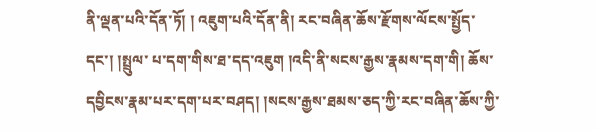ནི་ལྡན་པའི་དོན་ཏོ། ། འཇུག་པའི་དོན་ནི། རང་བཞིན་ཆོས་རྫོགས་ལོངས་སྤྱོད་དང་། །སྤྲུལ་ པ་དག་གིས་ཐ་དད་འཇུག །འདི་ནི་སངས་རྒྱས་རྣམས་དག་གི། ཆོས་ དབྱིངས་རྣམ་པར་དག་པར་བཤད། །སངས་རྒྱས་ཐམས་ཅད་ཀྱི་རང་བཞིན་ཆོས་ཀྱི་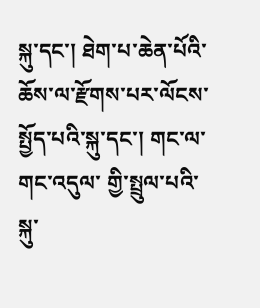སྐུ་དང་། ཐེག་པ་ཆེན་པོའི་ཆོས་ལ་རྫོགས་པར་ལོངས་སྤྱོད་པའི་སྐུ་དང་། གང་ལ་གང་འདུལ་ གྱི་སྤྲུལ་པའི་སྐུ་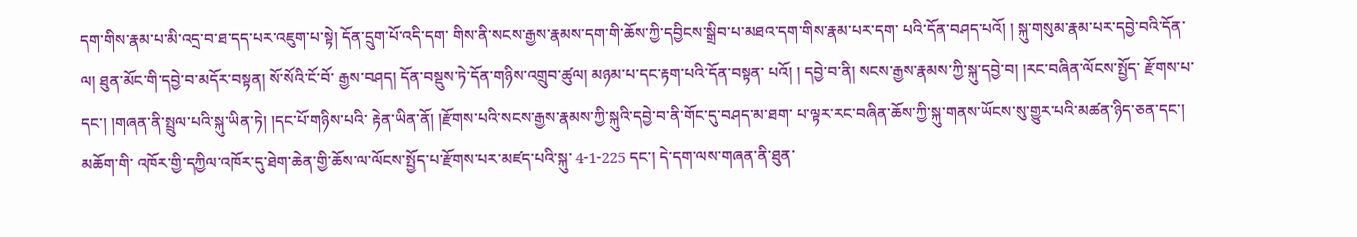དག་གིས་རྣམ་པ་མི་འདྲ་བ་ཐ་དད་པར་འཇུག་པ་སྟེ། དོན་དྲུག་པོ་འདི་དག་ གིས་ནི་སངས་རྒྱས་རྣམས་དག་གི་ཆོས་ཀྱི་དབྱིངས་སྒྲིབ་པ་མཐའ་དག་གིས་རྣམ་པར་དག་ པའི་དོན་བཤད་པའོ། ། སྐུ་གསུམ་རྣམ་པར་དབྱེ་བའི་དོན་ལ། ཐུན་མོང་གི་དབྱེ་བ་མདོར་བསྟན། སོ་སོའི་ངོ་བོ་ རྒྱས་བཤད། དོན་བསྡུས་ཏེ་དོན་གཉིས་འགྲུབ་ཚུལ། མཉམ་པ་དང་རྟག་པའི་དོན་བསྟན་ པའོ། ། དབྱེ་བ་ནི། སངས་རྒྱས་རྣམས་ཀྱི་སྐུ་དབྱེ་བ། །རང་བཞིན་ལོངས་སྤྱོད་ རྫོགས་པ་དང་། །གཞན་ནི་སྤྲུལ་པའི་སྐུ་ཡིན་ཏེ། །དང་པོ་གཉིས་པའི་ རྟེན་ཡིན་ནོ། །རྫོགས་པའི་སངས་རྒྱས་རྣམས་ཀྱི་སྐུའི་དབྱེ་བ་ནི་གོང་དུ་བཤད་མ་ཐག་ པ་ལྟར་རང་བཞིན་ཆོས་ཀྱི་སྐུ་གནས་ཡོངས་སུ་གྱུར་པའི་མཚན་ཉིད་ཅན་དང་། མཆོག་གི་ འཁོར་གྱི་དཀྱིལ་འཁོར་དུ་ཐེག་ཆེན་གྱི་ཆོས་ལ་ལོངས་སྤྱོད་པ་རྫོགས་པར་མཛད་པའི་སྐུ་ 4-1-225 དང་། དེ་དག་ལས་གཞན་ནི་ཐུན་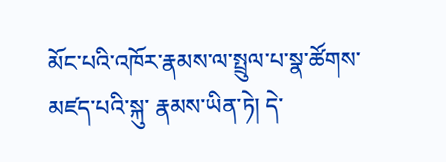མོང་པའི་འཁོར་རྣམས་ལ་སྤྲུལ་པ་སྣ་ཚོགས་མཛད་པའི་སྐུ་ རྣམས་ཡིན་ཏེ། དེ་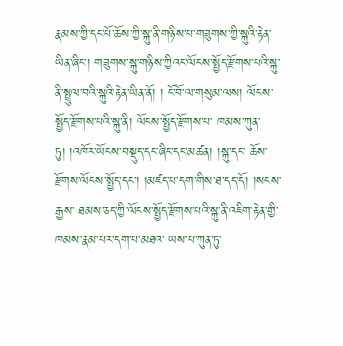རྣམས་ཀྱི་དང་པོ་ཆོས་ཀྱི་སྐུ་ནི་གཉིས་པ་གཟུགས་ཀྱི་སྐུའི་རྟེན་ཡིན་ཞིང་། གཟུགས་སྐུ་གཉིས་ཀྱིའང་ལོངས་སྤྱོད་རྫོགས་པའི་སྐུ་ནི་སྤྲུལ་བའི་སྐུའི་རྟེན་ཡིན་ནོ། ། ངོ་བོ་ལ་གསུམ་ལས། ལོངས་སྤྱོད་རྫོགས་པའི་སྐུ་ནི། ལོངས་སྤྱོད་རྫོགས་པ་ ཁམས་ཀུན་ཏུ། །འཁོར་ཡོངས་བསྡུད་དང་ཞིང་དང་མཚན། །སྐུ་དང་ ཆོས་རྫོགས་ལོངས་སྤྱོད་དང་། །མཛད་པ་དག་གིས་ཐ་དད་དོ། །སངས་རྒྱས་ ཐམས་ཅད་ཀྱི་ལོངས་སྤྱོད་རྫོགས་པའི་སྐུ་ནི་འཇིག་རྟེན་གྱི་ཁམས་རྣམ་པར་དག་པ་མཐའ་ ཡས་པ་ཀུན་ཏུ་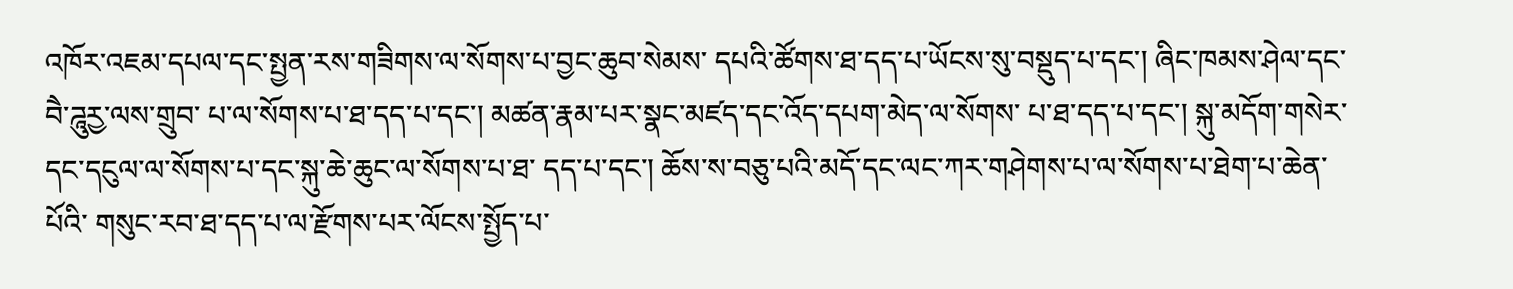འཁོར་འཇམ་དཔལ་དང་སྤྱན་རས་གཟིགས་ལ་སོགས་པ་བྱང་ཆུབ་སེམས་ དཔའི་ཚོགས་ཐ་དད་པ་ཡོངས་སུ་བསྡུད་པ་དང་། ཞིང་ཁམས་ཤེལ་དང་བཻ་ཌཱུརྱ་ལས་གྲུབ་ པ་ལ་སོགས་པ་ཐ་དད་པ་དང་། མཚན་རྣམ་པར་སྣང་མཛད་དང་འོད་དཔག་མེད་ལ་སོགས་ པ་ཐ་དད་པ་དང་། སྐུ་མདོག་གསེར་དང་དངུལ་ལ་སོགས་པ་དང་སྐུ་ཆེ་ཆུང་ལ་སོགས་པ་ཐ་ དད་པ་དང་། ཆོས་ས་བཅུ་པའི་མདོ་དང་ལང་ཀར་གཤེགས་པ་ལ་སོགས་པ་ཐེག་པ་ཆེན་པོའི་ གསུང་རབ་ཐ་དད་པ་ལ་རྫོགས་པར་ལོངས་སྤྱོད་པ་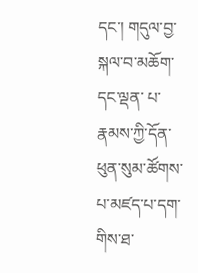དང་། གདུལ་བྱ་སྐལ་བ་མཆོག་དང་ལྡན་ པ་རྣམས་ཀྱི་དོན་ཕུན་སུམ་ཚོགས་པ་མཛད་པ་དག་གིས་ཐ་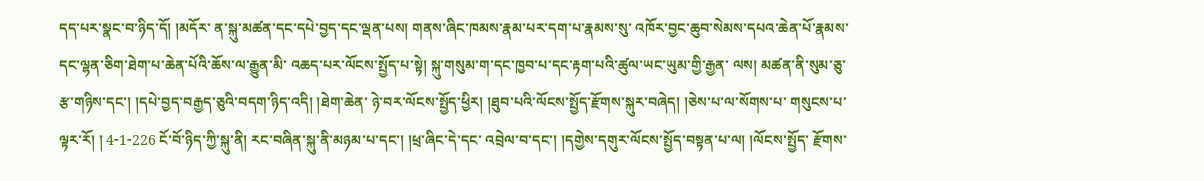དད་པར་སྣང་བ་ཉིད་དོ། །མདོར་ ན་སྐུ་མཚན་དང་དཔེ་བྱད་དང་ལྡན་པས། གནས་ཞིང་ཁམས་རྣམ་པར་དག་པ་རྣམས་སུ་ འཁོར་བྱང་ཆུབ་སེམས་དཔའ་ཆེན་པོ་རྣམས་དང་ལྷན་ཅིག་ཐེག་པ་ཆེན་པོའི་ཆོས་ལ་རྒྱུན་མི་ འཆད་པར་ལོངས་སྤྱོད་པ་སྟེ། སྐུ་གསུམ་ག་དང་ཁྱབ་པ་དང་རྟག་པའི་ཚུལ་ཡང་ཡུམ་གྱི་རྒྱན་ ལས། མཚན་ནི་སུམ་ཅུ་རྩ་གཉིས་དང་། །དཔེ་བྱད་བརྒྱད་ཅུའི་བདག་ཉིད་འདི། །ཐེག་ཆེན་ ཉེ་བར་ལོངས་སྤྱོད་ཕྱིར། །ཐུབ་པའི་ལོངས་སྤྱོད་རྫོགས་སྐུར་བཞེད། །ཅེས་པ་ལ་སོགས་པ་ གསུངས་པ་ལྟར་རོ། ། 4-1-226 ངོ་བོ་ཉིད་ཀྱི་སྐུ་ནི། རང་བཞིན་སྐུ་ནི་མཉམ་པ་དང་། །ཕྲ་ཞིང་དེ་དང་ འབྲེལ་བ་དང་། །དགྱེས་དགུར་ལོངས་སྤྱོད་བསྟན་པ་ལ། །ལོངས་སྤྱོད་ རྫོགས་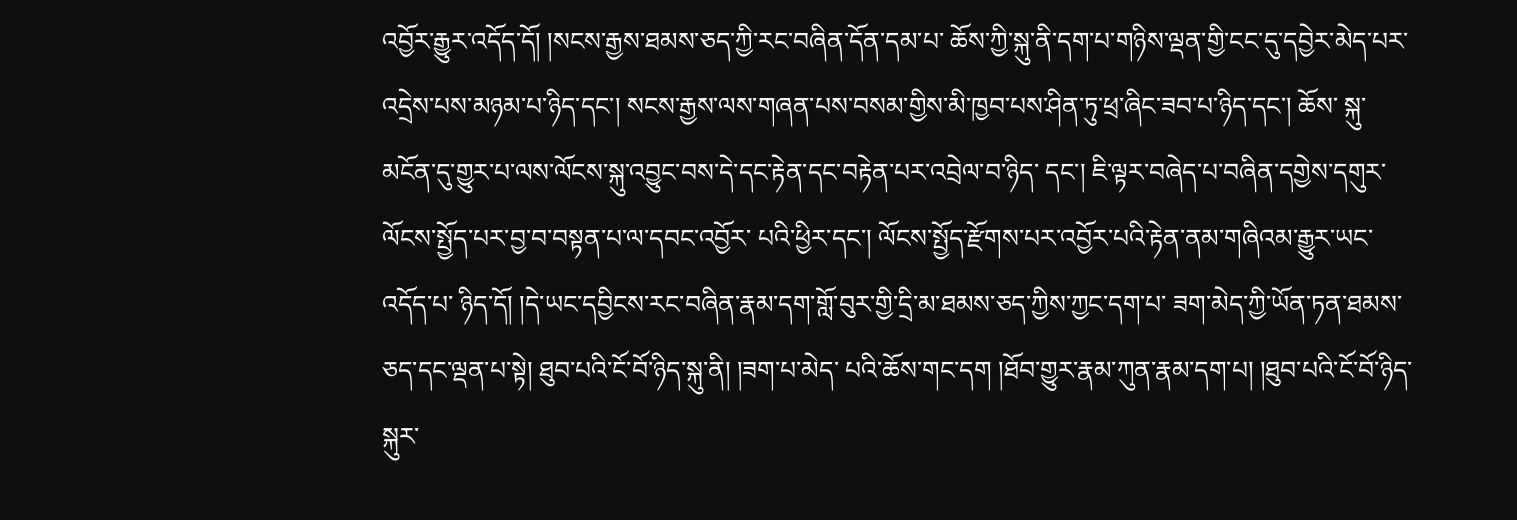འབྱོར་རྒྱུར་འདོད་དོ། །སངས་རྒྱས་ཐམས་ཅད་ཀྱི་རང་བཞིན་དོན་དམ་པ་ ཆོས་ཀྱི་སྐུ་ནི་དག་པ་གཉིས་ལྡན་གྱི་ངང་དུ་དབྱེར་མེད་པར་འདྲེས་པས་མཉམ་པ་ཉིད་དང་། སངས་རྒྱས་ལས་གཞན་པས་བསམ་གྱིས་མི་ཁྱབ་པས་ཤིན་ཏུ་ཕྲ་ཞིང་ཟབ་པ་ཉིད་དང་། ཆོས་ སྐུ་མངོན་དུ་གྱུར་པ་ལས་ལོངས་སྐུ་འབྱུང་བས་དེ་དང་རྟེན་དང་བརྟེན་པར་འབྲེལ་བ་ཉིད་ དང་། ཇི་ལྟར་བཞེད་པ་བཞིན་དགྱེས་དགུར་ལོངས་སྤྱོད་པར་བྱ་བ་བསྟན་པ་ལ་དབང་འབྱོར་ པའི་ཕྱིར་དང་། ལོངས་སྤྱོད་རྫོགས་པར་འབྱོར་པའི་རྟེན་ནམ་གཞིའམ་རྒྱུར་ཡང་འདོད་པ་ ཉིད་དོ། །དེ་ཡང་དབྱིངས་རང་བཞིན་རྣམ་དག་གློ་བུར་གྱི་དྲི་མ་ཐམས་ཅད་ཀྱིས་ཀྱང་དག་པ་ ཟག་མེད་ཀྱི་ཡོན་ཏན་ཐམས་ཅད་དང་ལྡན་པ་སྟེ། ཐུབ་པའི་ངོ་བོ་ཉིད་སྐུ་ནི། །ཟག་པ་མེད་ པའི་ཆོས་གང་དག །ཐོབ་གྱུར་རྣམ་ཀུན་རྣམ་དག་པ། །ཐུབ་པའི་ངོ་བོ་ཉིད་སྐུར་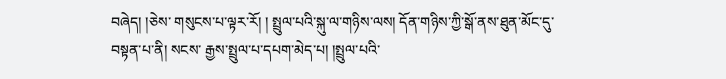བཞེད། །ཅེས་ གསུངས་པ་ལྟར་རོ། ། སྤྲུལ་པའི་སྐུ་ལ་གཉིས་ལས། དོན་གཉིས་ཀྱི་སྒོ་ནས་ཐུན་མོང་དུ་བསྟན་པ་ནི། སངས་ རྒྱས་སྤྲུལ་པ་དཔག་མེད་པ། །སྤྲུལ་པའི་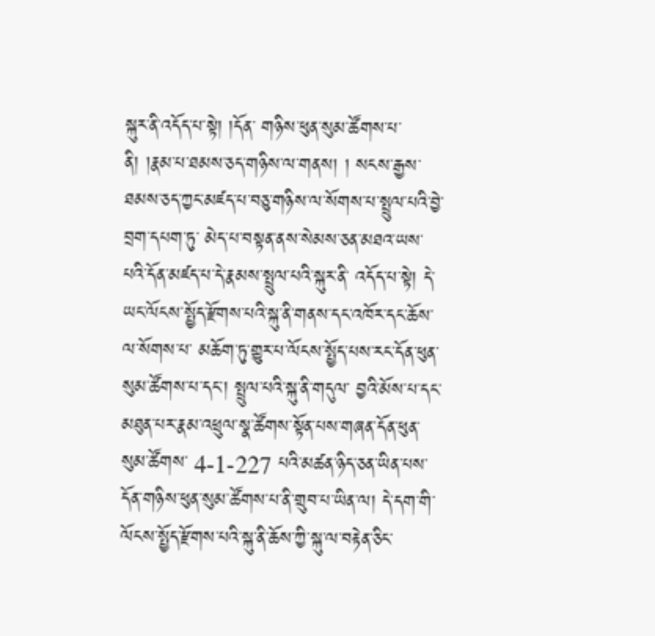སྐུར་ནི་འདོད་པ་སྟེ། །དོན་ གཉིས་ཕུན་སུམ་ཚོགས་པ་ནི། །རྣམ་པ་ཐམས་ཅད་གཉིས་ལ་གནས། ། སངས་རྒྱས་ཐམས་ཅད་ཀྱང་མཛད་པ་བཅུ་གཉིས་ལ་སོགས་པ་སྤྲུལ་པའི་བྱེ་བྲག་དཔག་ཏུ་ མེད་པ་བསྟན་ནས་སེམས་ཅན་མཐའ་ཡས་པའི་དོན་མཛད་པ་དེ་རྣམས་སྤྲུལ་པའི་སྐུར་ནི་ འདོད་པ་སྟེ། དེ་ཡང་ལོངས་སྤྱོད་རྫོགས་པའི་སྐུ་ནི་གནས་དང་འཁོར་དང་ཆོས་ལ་སོགས་པ་ མཆོག་ཏུ་གྱུར་པ་ལོངས་སྤྱོད་པས་རང་དོན་ཕུན་སུམ་ཚོགས་པ་དང་། སྤྲུལ་པའི་སྐུ་ནི་གདུལ་ བྱའི་མོས་པ་དང་མཐུན་པར་རྣམ་འཕྲུལ་སྣ་ཚོགས་སྟོན་པས་གཞན་དོན་ཕུན་སུམ་ཚོགས་ 4-1-227 པའི་མཚན་ཉིད་ཅན་ཡིན་པས་དོན་གཉིས་ཕུན་སུམ་ཚོགས་པ་ནི་གྲུབ་པ་ཡིན་ལ། དེ་དག་གི་ ལོངས་སྤྱོད་རྫོགས་པའི་སྐུ་ནི་ཆོས་ཀྱི་སྐུ་ལ་བརྟེན་ཅིང་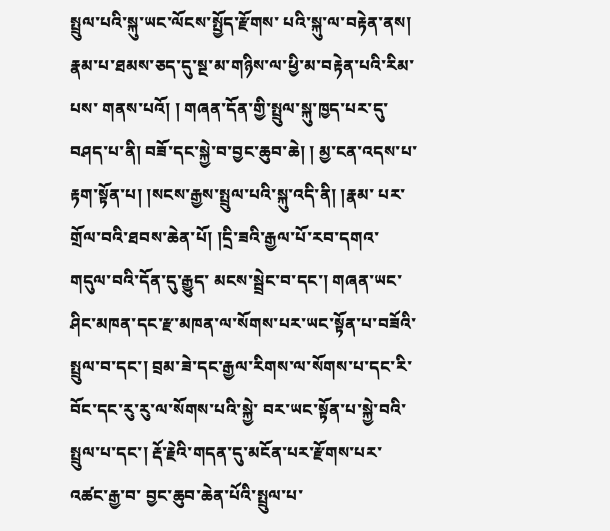སྤྲུལ་པའི་སྐུ་ཡང་ལོངས་སྤྱོད་རྫོགས་ པའི་སྐུ་ལ་བརྟེན་ནས། རྣམ་པ་ཐམས་ཅད་དུ་སྔ་མ་གཉིས་ལ་ཕྱི་མ་བརྟེན་པའི་རིམ་པས་ གནས་པའོ། ། གཞན་དོན་གྱི་སྤྲུལ་སྐུ་ཁྱད་པར་དུ་བཤད་པ་ནི། བཟོ་དང་སྐྱེ་བ་བྱང་ཆུབ་ཆེ། ། མྱ་ངན་འདས་པ་རྟག་སྟོན་པ། །སངས་རྒྱས་སྤྲུལ་པའི་སྐུ་འདི་ནི། །རྣམ་ པར་གྲོལ་བའི་ཐབས་ཆེན་པོ། །དྲི་ཟའི་རྒྱལ་པོ་རབ་དགའ་གདུལ་བའི་དོན་དུ་རྒྱུད་ མངས་སྦྲེང་བ་དང་། གཞན་ཡང་ཤིང་མཁན་དང་རྫ་མཁན་ལ་སོགས་པར་ཡང་སྟོན་པ་བཟོའི་ སྤྲུལ་བ་དང་། བྲམ་ཟེ་དང་རྒྱལ་རིགས་ལ་སོགས་པ་དང་རི་བོང་དང་རུ་རུ་ལ་སོགས་པའི་སྐྱེ་ བར་ཡང་སྟོན་པ་སྐྱེ་བའི་སྤྲུལ་པ་དང་། རྡོ་རྗེའི་གདན་དུ་མངོན་པར་རྫོགས་པར་འཚང་རྒྱ་བ་ བྱང་ཆུབ་ཆེན་པོའི་སྤྲུལ་པ་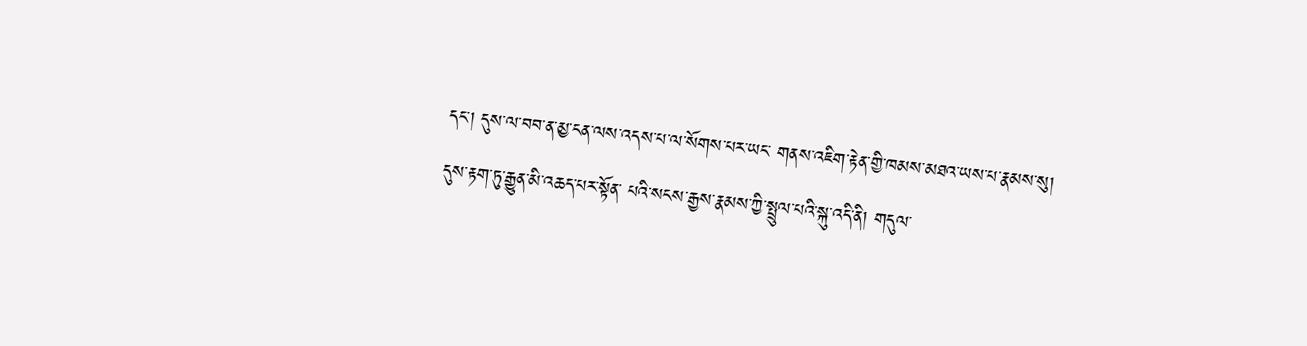དང་། དུས་ལ་བབ་ན་མྱ་ངན་ལས་འདས་པ་ལ་སོགས་པར་ཡང་ གནས་འཇིག་རྟེན་གྱི་ཁམས་མཐའ་ཡས་པ་རྣམས་སུ། དུས་རྟག་ཏུ་རྒྱུན་མི་འཆད་པར་སྟོན་ པའི་སངས་རྒྱས་རྣམས་ཀྱི་སྤྲུལ་པའི་སྐུ་འདི་ནི། གདུལ་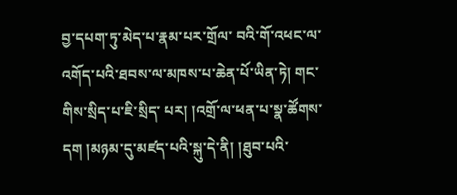བྱ་དཔག་ཏུ་མེད་པ་རྣམ་པར་གྲོལ་ བའི་གོ་འཕང་ལ་འགོད་པའི་ཐབས་ལ་མཁས་པ་ཆེན་པོ་ཡིན་ཏེ། གང་གིས་སྲིད་པ་ཇི་སྲིད་ པར། །འགྲོ་ལ་ཕན་པ་སྣ་ཚོགས་དག །མཉམ་དུ་མཛད་པའི་སྐུ་དེ་ནི། །ཐུབ་པའི་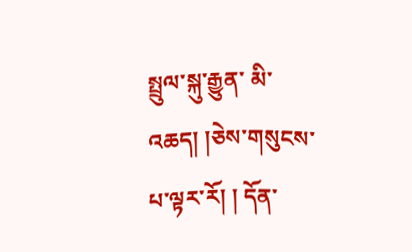སྤྲུལ་སྐུ་རྒྱུན་ མི་འཆད། །ཅེས་གསུངས་པ་ལྟར་རོ། ། དོན་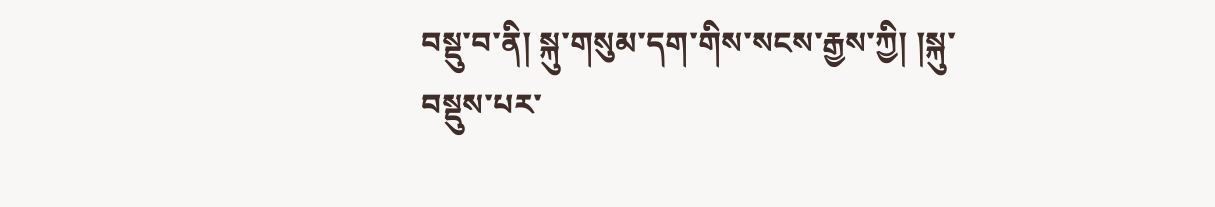བསྡུ་བ་ནི། སྐུ་གསུམ་དག་གིས་སངས་རྒྱས་ཀྱི། །སྐུ་བསྡུས་པར་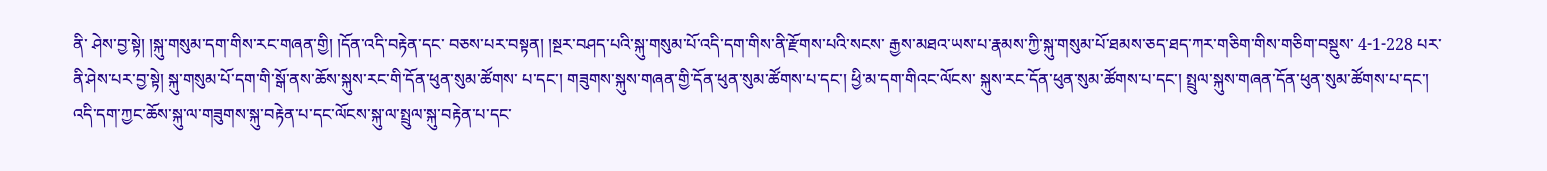ནི་ ཤེས་བྱ་སྟེ། །སྐུ་གསུམ་དག་གིས་རང་གཞན་གྱི། །དོན་འདི་བརྟེན་དང་ བཅས་པར་བསྟན། །སྔར་བཤད་པའི་སྐུ་གསུམ་པོ་འདི་དག་གིས་ནི་རྫོགས་པའི་སངས་ རྒྱས་མཐའ་ཡས་པ་རྣམས་ཀྱི་སྐུ་གསུམ་པོ་ཐམས་ཅད་ཐད་ཀར་གཅིག་གིས་གཅིག་བསྡུས་ 4-1-228 པར་ནི་ཤེས་པར་བྱ་སྟེ། སྐུ་གསུམ་པོ་དག་གི་སྒོ་ནས་ཆོས་སྐུས་རང་གི་དོན་ཕུན་སུམ་ཚོགས་ པ་དང་། གཟུགས་སྐུས་གཞན་གྱི་དོན་ཕུན་སུམ་ཚོགས་པ་དང་། ཕྱི་མ་དག་གིའང་ལོངས་ སྐུས་རང་དོན་ཕུན་སུམ་ཚོགས་པ་དང་། སྤྲུལ་སྐུས་གཞན་དོན་ཕུན་སུམ་ཚོགས་པ་དང་། འདི་དག་ཀྱང་ཆོས་སྐུ་ལ་གཟུགས་སྐུ་བརྟེན་པ་དང་ལོངས་སྐུ་ལ་སྤྲུལ་སྐུ་བརྟེན་པ་དང་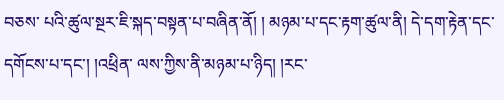བཅས་ པའི་ཚུལ་སྔར་ཇི་སྐད་བསྟན་པ་བཞིན་ནོ། ། མཉམ་པ་དང་རྟག་ཚུལ་ནི། དེ་དག་རྟེན་དང་དགོངས་པ་དང་། །འཕྲིན་ ལས་ཀྱིས་ནི་མཉམ་པ་ཉིད། །རང་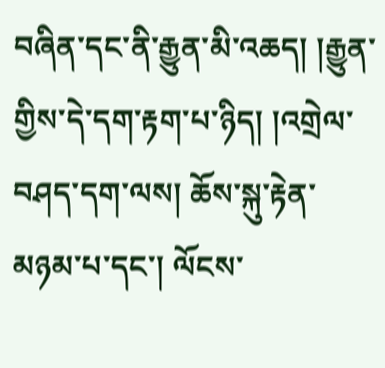བཞིན་དང་ནི་རྒྱུན་མི་འཆད། །རྒྱུན་ གྱིས་དེ་དག་རྟག་པ་ཉིད། །འགྲེལ་བཤད་དག་ལས། ཆོས་སྐུ་རྟེན་མཉམ་པ་དང་། ལོངས་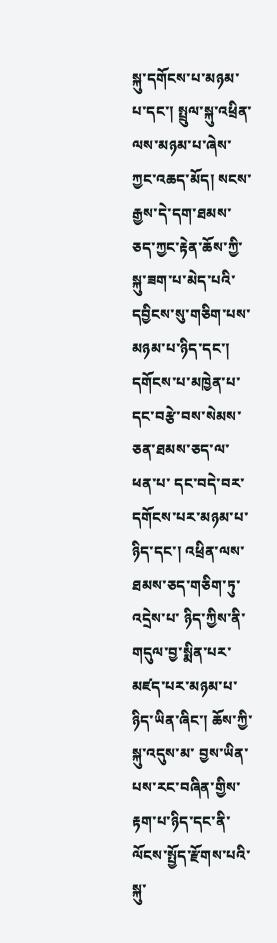སྐུ་དགོངས་པ་མཉམ་པ་དང་། སྤྲུལ་སྐུ་འཕྲིན་ལས་མཉམ་པ་ཞེས་ཀྱང་འཆད་མོད། སངས་རྒྱས་དེ་དག་ཐམས་ཅད་ཀྱང་རྟེན་ཆོས་ཀྱི་སྐུ་ཟག་པ་མེད་པའི་དབྱིངས་སུ་གཅིག་པས་ མཉམ་པ་ཉིད་དང་། དགོངས་པ་མཁྱེན་པ་དང་བརྩེ་བས་སེམས་ཅན་ཐམས་ཅད་ལ་ཕན་པ་ དང་བདེ་བར་དགོངས་པར་མཉམ་པ་ཉིད་དང་། འཕྲིན་ལས་ཐམས་ཅད་གཅིག་ཏུ་འདྲེས་པ་ ཉིད་ཀྱིས་ནི་གདུལ་བྱ་སྨིན་པར་མཛད་པར་མཉམ་པ་ཉིད་ཡིན་ཞིང་། ཆོས་ཀྱི་སྐུ་འདུས་མ་ བྱས་ཡིན་པས་རང་བཞིན་གྱིས་རྟག་པ་ཉིད་དང་ནི་ལོངས་སྤྱོད་རྫོགས་པའི་སྐུ་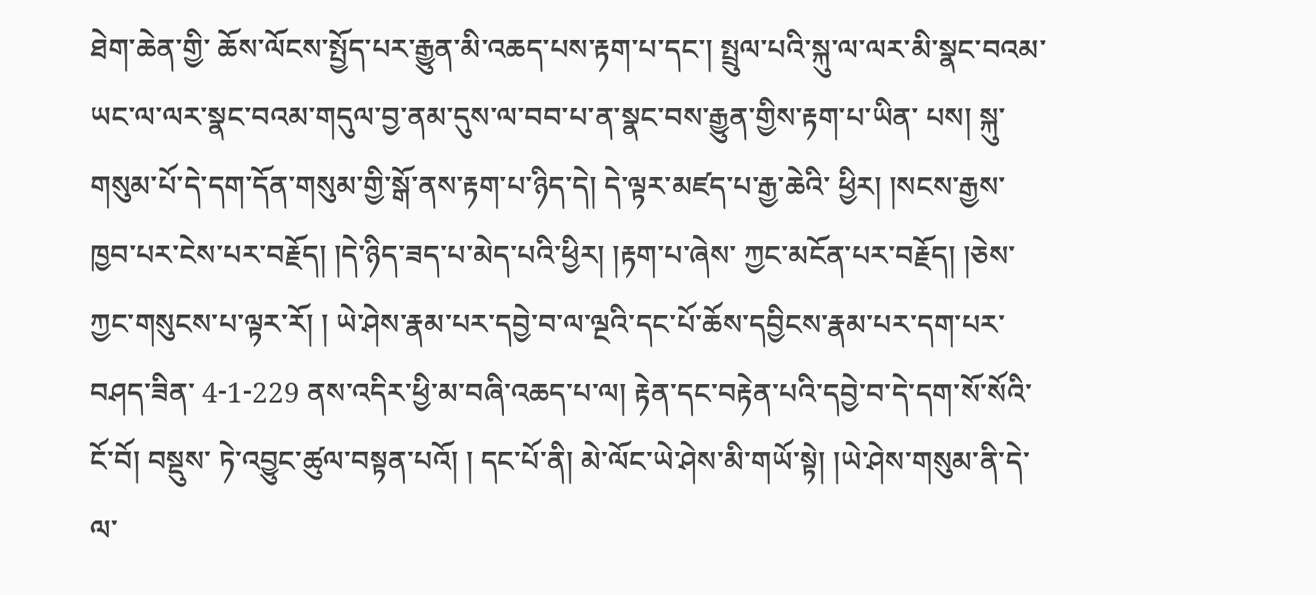ཐེག་ཆེན་གྱི་ ཆོས་ལོངས་སྤྱོད་པར་རྒྱུན་མི་འཆད་པས་རྟག་པ་དང་། སྤྲུལ་པའི་སྐུ་ལ་ལར་མི་སྣང་བའམ་ ཡང་ལ་ལར་སྣང་བའམ་གདུལ་བྱ་ནམ་དུས་ལ་བབ་པ་ན་སྣང་བས་རྒྱུན་གྱིས་རྟག་པ་ཡིན་ པས། སྐུ་གསུམ་པོ་དེ་དག་དོན་གསུམ་གྱི་སྒོ་ནས་རྟག་པ་ཉིད་དེ། དེ་ལྟར་མཛད་པ་རྒྱ་ཆེའི་ ཕྱིར། །སངས་རྒྱས་ཁྱབ་པར་ངེས་པར་བརྗོད། །དེ་ཉིད་ཟད་པ་མེད་པའི་ཕྱིར། །རྟག་པ་ཞེས་ ཀྱང་མངོན་པར་བརྗོད། །ཅེས་ཀྱང་གསུངས་པ་ལྟར་རོ། ། ཡེ་ཤེས་རྣམ་པར་དབྱེ་བ་ལ་ལྔའི་དང་པོ་ཆོས་དབྱིངས་རྣམ་པར་དག་པར་བཤད་ཟིན་ 4-1-229 ནས་འདིར་ཕྱི་མ་བཞི་འཆད་པ་ལ། རྟེན་དང་བརྟེན་པའི་དབྱེ་བ་དེ་དག་སོ་སོའི་ངོ་བོ། བསྡུས་ ཏེ་འབྱུང་ཚུལ་བསྟན་པའོ། ། དང་པོ་ནི། མེ་ལོང་ཡེ་ཤེས་མི་གཡོ་སྟེ། །ཡེ་ཤེས་གསུམ་ནི་དེ་ལ་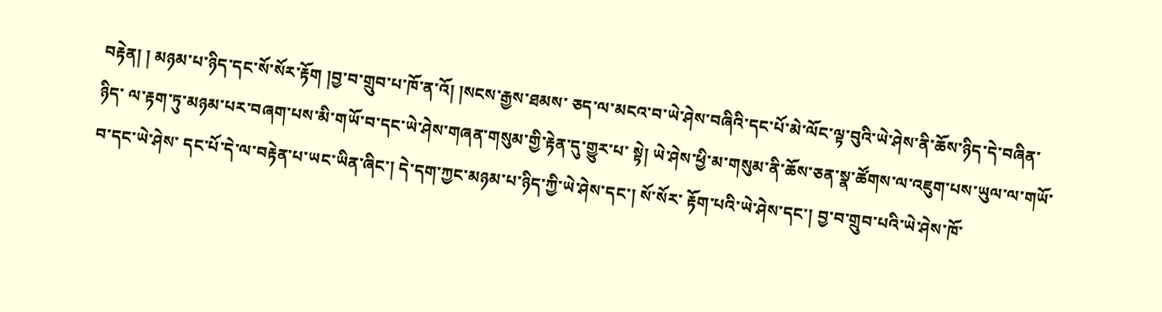བརྟེན། ། མཉམ་པ་ཉིད་དང་སོ་སོར་རྟོག །བྱ་བ་གྲུབ་པ་ཁོ་ན་འོ། །སངས་རྒྱས་ཐམས་ ཅད་ལ་མངའ་བ་ཡེ་ཤེས་བཞིའི་དང་པོ་མེ་ལོང་ལྟ་བུའི་ཡེ་ཤེས་ནི་ཆོས་ཉིད་དེ་བཞིན་ཉིད་ ལ་རྟག་ཏུ་མཉམ་པར་བཞག་པས་མི་གཡོ་བ་དང་ཡེ་ཤེས་གཞན་གསུམ་གྱི་རྟེན་དུ་གྱུར་པ་ སྟེ། ཡེ་ཤེས་ཕྱི་མ་གསུམ་ནི་ཆོས་ཅན་སྣ་ཚོགས་ལ་འཇུག་པས་ཡུལ་ལ་གཡོ་བ་དང་ཡེ་ཤེས་ དང་པོ་དེ་ལ་བརྟེན་པ་ཡང་ཡིན་ཞིང་། དེ་དག་ཀྱང་མཉམ་པ་ཉིད་ཀྱི་ཡེ་ཤེས་དང་། སོ་སོར་ རྟོག་པའི་ཡེ་ཤེས་དང་། བྱ་བ་གྲུབ་པའི་ཡེ་ཤེས་ཁོ་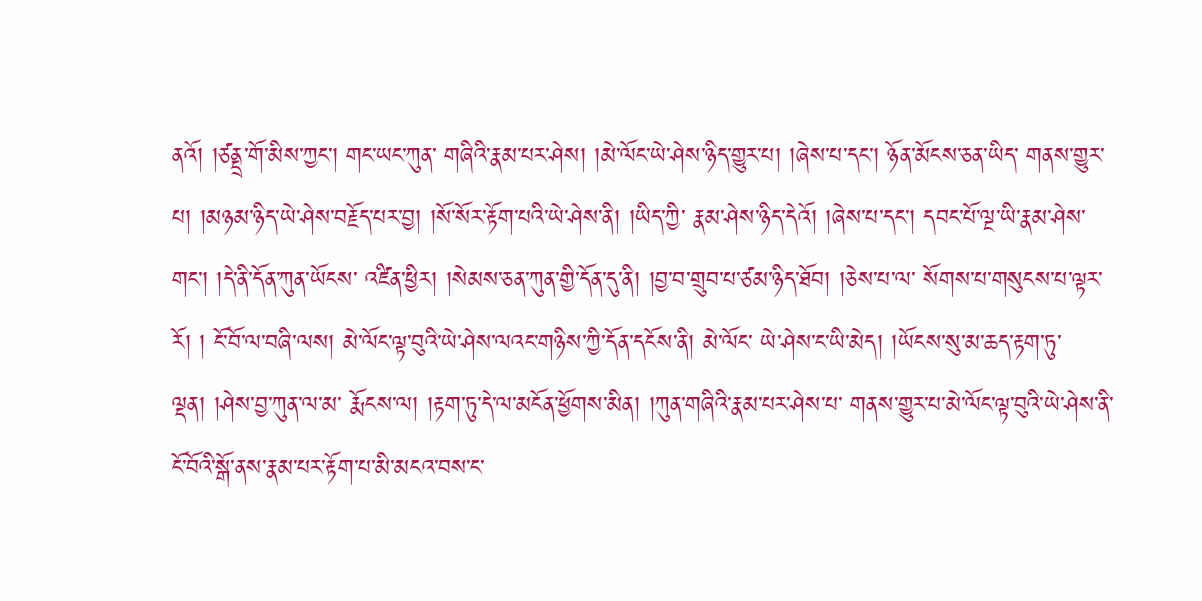ནའོ། །ཙནྡྲ་གོ་མིས་ཀྱང་། གང་ཡང་ཀུན་ གཞིའི་རྣམ་པར་ཤེས། །མེ་ལོང་ཡེ་ཤེས་ཉིད་གྱུར་པ། །ཞེས་པ་དང་། ཉོན་མོངས་ཅན་ཡིད་ གནས་གྱུར་པ། །མཉམ་ཉིད་ཡེ་ཤེས་བརྗོད་པར་བྱ། །སོ་སོར་རྟོག་པའི་ཡེ་ཤེས་ནི། །ཡིད་ཀྱི་ རྣམ་ཤེས་ཉིད་དེའོ། །ཞེས་པ་དང་། དབང་པོ་ལྔ་ཡི་རྣམ་ཤེས་གང་། །དེ་ནི་དོན་ཀུན་ཡོངས་ འཛིན་ཕྱིར། །སེམས་ཅན་ཀུན་གྱི་དོན་དུ་ནི། །བྱ་བ་གྲུབ་པ་ཙམ་ཉིད་ཐོབ། །ཅེས་པ་ལ་ སོགས་པ་གསུངས་པ་ལྟར་རོ། ། ངོ་བོ་ལ་བཞི་ལས། མེ་ལོང་ལྟ་བུའི་ཡེ་ཤེས་ལའང་གཉིས་ཀྱི་དོན་དངོས་ནི། མེ་ལོང་ ཡེ་ཤེས་ང་ཡི་མེད། །ཡོངས་སུ་མ་ཆད་རྟག་ཏུ་ལྡན། །ཤེས་བྱ་ཀུན་ལ་མ་ རྨོངས་ལ། །རྟག་ཏུ་དེ་ལ་མངོན་ཕྱོགས་མིན། །ཀུན་གཞིའི་རྣམ་པར་ཤེས་པ་ གནས་གྱུར་པ་མེ་ལོང་ལྟ་བུའི་ཡེ་ཤེས་ནི་ངོ་བོའི་སྒོ་ནས་རྣམ་པར་རྟོག་པ་མི་མངའ་བས་ང་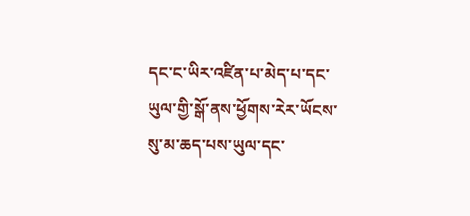དང་ང་ཡིར་འཛིན་པ་མེད་པ་དང་ཡུལ་གྱི་སྒོ་ནས་ཕྱོགས་རེར་ཡོངས་སུ་མ་ཆད་པས་ཡུལ་དང་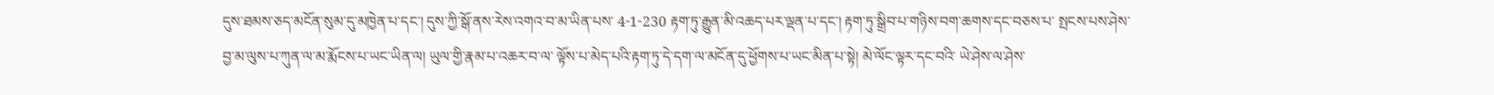དུས་ཐམས་ཅད་མངོན་སུམ་དུ་མཁྱེན་པ་དང་། དུས་ཀྱི་སྒོ་ནས་རེས་འགའ་བ་མ་ཡིན་པས་ 4-1-230 རྟག་ཏུ་རྒྱུན་མི་འཆད་པར་ལྡན་པ་དང་། རྟག་ཏུ་སྒྲིབ་པ་གཉིས་བག་ཆགས་དང་བཅས་པ་ སྤངས་པས་ཤེས་བྱ་མ་ལུས་པ་ཀུན་ལ་མ་རྨོངས་པ་ཡང་ཡིན་ལ། ཡུལ་གྱི་རྣམ་པ་འཆར་བ་ལ་ ལྟོས་པ་མེད་པའི་རྟག་ཏུ་དེ་དག་ལ་མངོན་དུ་ཕྱོགས་པ་ཡང་མིན་པ་སྟེ། མེ་ལོང་ལྟར་དང་བའི་ ཡེ་ཤེས་ལ་ཤེས་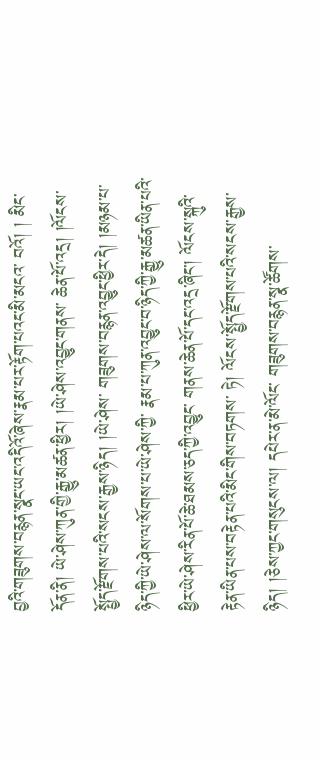བྱའི་གཟུགས་བརྙན་སྣང་ཡང་འདིའོ་ཞེས་རྣམ་པར་རྟོག་པའང་མི་མངའ་ བའོ། ། མིང་དོན་ནི། ཡེ་ཤེས་ཀུན་གྱི་རྒྱུ་མཚན་ཕྱིར། །ཡེ་ཤེས་འབྱུང་གནས་ ཆེན་པོ་འདྲ། །ལོངས་སྤྱོད་རྫོགས་པའི་སངས་རྒྱས་ཉིད། །ཡེ་ཤེས་ གཟུགས་བརྙན་འབྱུང་ཕྱིར་དེ། །མཉམ་པ་ཉིད་ཀྱི་ཡེ་ཤེས་ལ་སོགས་པ་ཡེ་ཤེས་ཀྱི་ རྣམ་པ་ཀུན་འབྱུང་བ་ཉིད་ཀྱི་རྒྱུ་མཚན་ཡིན་པའི་ཕྱིར་ཡེ་ཤེས་རིན་པོ་ཆེ་ཐམས་ཅད་ཀྱི་འབྱུང་ གནས་ཆེན་པོ་དང་འདྲ་ཞིང་། ལོངས་སྐུའི་རྟེན་ཡིན་པས་བརྟེན་པའི་མིང་གིས་བཏགས་ ཏེ། ལོངས་སྤྱོད་རྫོགས་པའི་སངས་རྒྱས་ཉིད། །ཅེས་ཀྱང་གསུངས་ལ། དཔེར་ན་མེ་ལོང་ གཟུགས་བརྙན་སྣ་ཚོགས་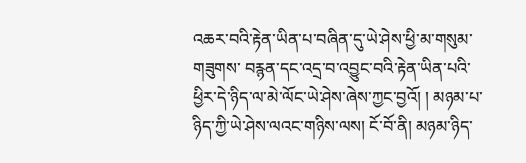འཆར་བའི་རྟེན་ཡིན་པ་བཞིན་དུ་ཡེ་ཤེས་ཕྱི་མ་གསུམ་གཟུགས་ བརྙན་དང་འདྲ་བ་འབྱུང་བའི་རྟེན་ཡིན་པའི་ཕྱིར་དེ་ཉིད་ལ་མེ་ལོང་ཡེ་ཤེས་ཞེས་ཀྱང་བྱའོ། ། མཉམ་པ་ཉིད་ཀྱི་ཡེ་ཤེས་ལའང་གཉིས་ལས། ངོ་བོ་ནི། མཉམ་ཉིད་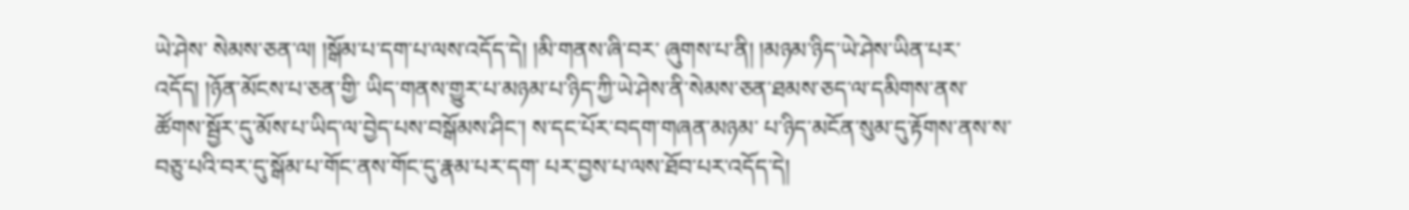ཡེ་ཤེས་ སེམས་ཅན་ལ། །སྒོམ་པ་དག་པ་ལས་འདོད་དེ། །མི་གནས་ཞི་བར་ ཞུགས་པ་ནི། །མཉམ་ཉིད་ཡེ་ཤེས་ཡིན་པར་འདོད། །ཉོན་མོངས་པ་ཅན་གྱི་ ཡིད་གནས་གྱུར་པ་མཉམ་པ་ཉིད་ཀྱི་ཡེ་ཤེས་ནི་སེམས་ཅན་ཐམས་ཅད་ལ་དམིགས་ནས་ ཚོགས་སྦྱོར་དུ་མོས་པ་ཡིད་ལ་བྱེད་པས་བསྒོམས་ཤིང་། ས་དང་པོར་བདག་གཞན་མཉམ་ པ་ཉིད་མངོན་སུམ་དུ་རྟོགས་ནས་ས་བཅུ་པའི་བར་དུ་སྒོམ་པ་གོང་ནས་གོང་དུ་རྣམ་པར་དག་ པར་བྱས་པ་ལས་ཐོབ་པར་འདོད་དེ།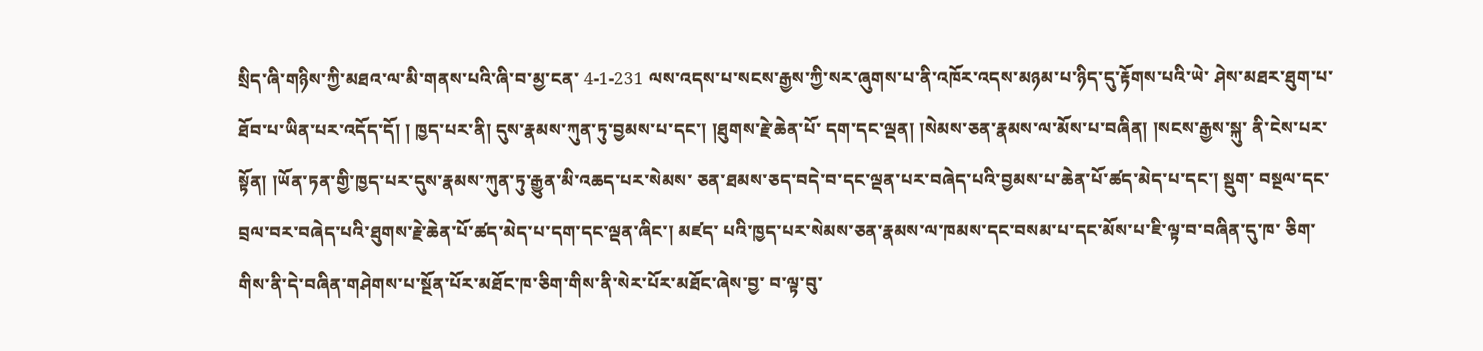སྲིད་ཞི་གཉིས་ཀྱི་མཐའ་ལ་མི་གནས་པའི་ཞི་བ་མྱ་ངན་ 4-1-231 ལས་འདས་པ་སངས་རྒྱས་ཀྱི་སར་ཞུགས་པ་ནི་འཁོར་འདས་མཉམ་པ་ཉིད་དུ་རྟོགས་པའི་ཡེ་ ཤེས་མཐར་ཐུག་པ་ཐོབ་པ་ཡིན་པར་འདོད་དོ། ། ཁྱད་པར་ནི། དུས་རྣམས་ཀུན་ཏུ་བྱམས་པ་དང་། །ཐུགས་རྗེ་ཆེན་པོ་ དག་དང་ལྡན། །སེམས་ཅན་རྣམས་ལ་མོས་པ་བཞིན། །སངས་རྒྱས་སྐུ་ ནི་ངེས་པར་སྟོན། །ཡོན་ཏན་གྱི་ཁྱད་པར་དུས་རྣམས་ཀུན་ཏུ་རྒྱུན་མི་འཆད་པར་སེམས་ ཅན་ཐམས་ཅད་བདེ་བ་དང་ལྡན་པར་བཞེད་པའི་བྱམས་པ་ཆེན་པོ་ཚད་མེད་པ་དང་། སྡུག་ བསྔལ་དང་བྲལ་བར་བཞེད་པའི་ཐུགས་རྗེ་ཆེན་པོ་ཚད་མེད་པ་དག་དང་ལྡན་ཞིང་། མཛད་ པའི་ཁྱད་པར་སེམས་ཅན་རྣམས་ལ་ཁམས་དང་བསམ་པ་དང་མོས་པ་ཇི་ལྟ་བ་བཞིན་དུ་ཁ་ ཅིག་གིས་ནི་དེ་བཞིན་གཤེགས་པ་སྔོན་པོར་མཐོང་ཁ་ཅིག་གིས་ནི་སེར་པོར་མཐོང་ཞེས་བྱ་ བ་ལྟ་བུ་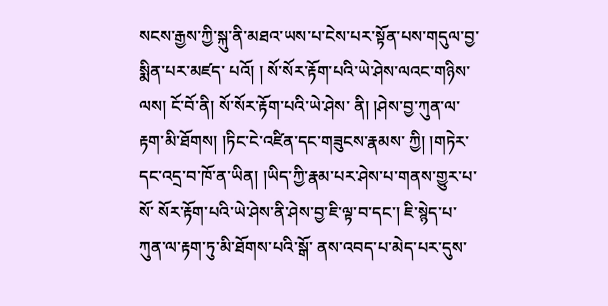སངས་རྒྱས་ཀྱི་སྐུ་ནི་མཐའ་ཡས་པ་ངེས་པར་སྟོན་པས་གདུལ་བྱ་སྨིན་པར་མཛད་ པའོ། ། སོ་སོར་རྟོག་པའི་ཡེ་ཤེས་ལའང་གཉིས་ལས། ངོ་བོ་ནི། སོ་སོར་རྟོག་པའི་ཡེ་ཤེས་ ནི། །ཤེས་བྱ་ཀུན་ལ་རྟག་མི་ཐོགས། །ཏིང་ངེ་འཛིན་དང་གཟུངས་རྣམས་ ཀྱི། །གཏེར་དང་འདྲ་བ་ཁོ་ན་ཡིན། །ཡིད་ཀྱི་རྣམ་པར་ཤེས་པ་གནས་གྱུར་པ་སོ་ སོར་རྟོག་པའི་ཡེ་ཤེས་ནི་ཤེས་བྱ་ཇི་ལྟ་བ་དང་། ཇི་སྙེད་པ་ཀུན་ལ་རྟག་ཏུ་མི་ཐོགས་པའི་སྒོ་ ནས་འབད་པ་མེད་པར་དུས་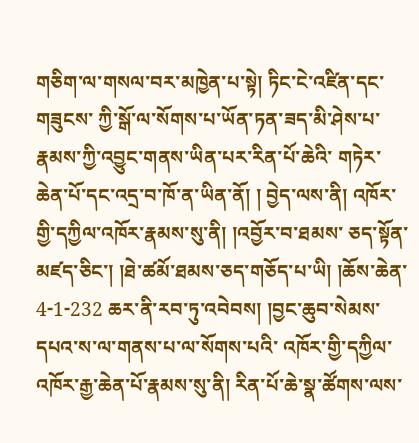གཅིག་ལ་གསལ་བར་མཁྱེན་པ་སྟེ། ཏིང་ངེ་འཛིན་དང་གཟུངས་ ཀྱི་སྒོ་ལ་སོགས་པ་ཡོན་ཏན་ཟད་མི་ཤེས་པ་རྣམས་ཀྱི་འབྱུང་གནས་ཡིན་པར་རིན་པོ་ཆེའི་ གཏེར་ཆེན་པོ་དང་འདྲ་བ་ཁོ་ན་ཡིན་ནོ། ། བྱེད་ལས་ནི། འཁོར་གྱི་དཀྱིལ་འཁོར་རྣམས་སུ་ནི། །འབྱོར་བ་ཐམས་ ཅད་སྟོན་མཛད་ཅིང་། །ཐེ་ཚམོ་ཐམས་ཅད་གཅོད་པ་ཡི། །ཆོས་ཆེན་ 4-1-232 ཆར་ནི་རབ་ཏུ་འབེབས། །བྱང་ཆུབ་སེམས་དཔའ་ས་ལ་གནས་པ་ལ་སོགས་པའི་ འཁོར་གྱི་དཀྱིལ་འཁོར་རྒྱ་ཆེན་པོ་རྣམས་སུ་ནི། རིན་པོ་ཆེ་སྣ་ཚོགས་ལས་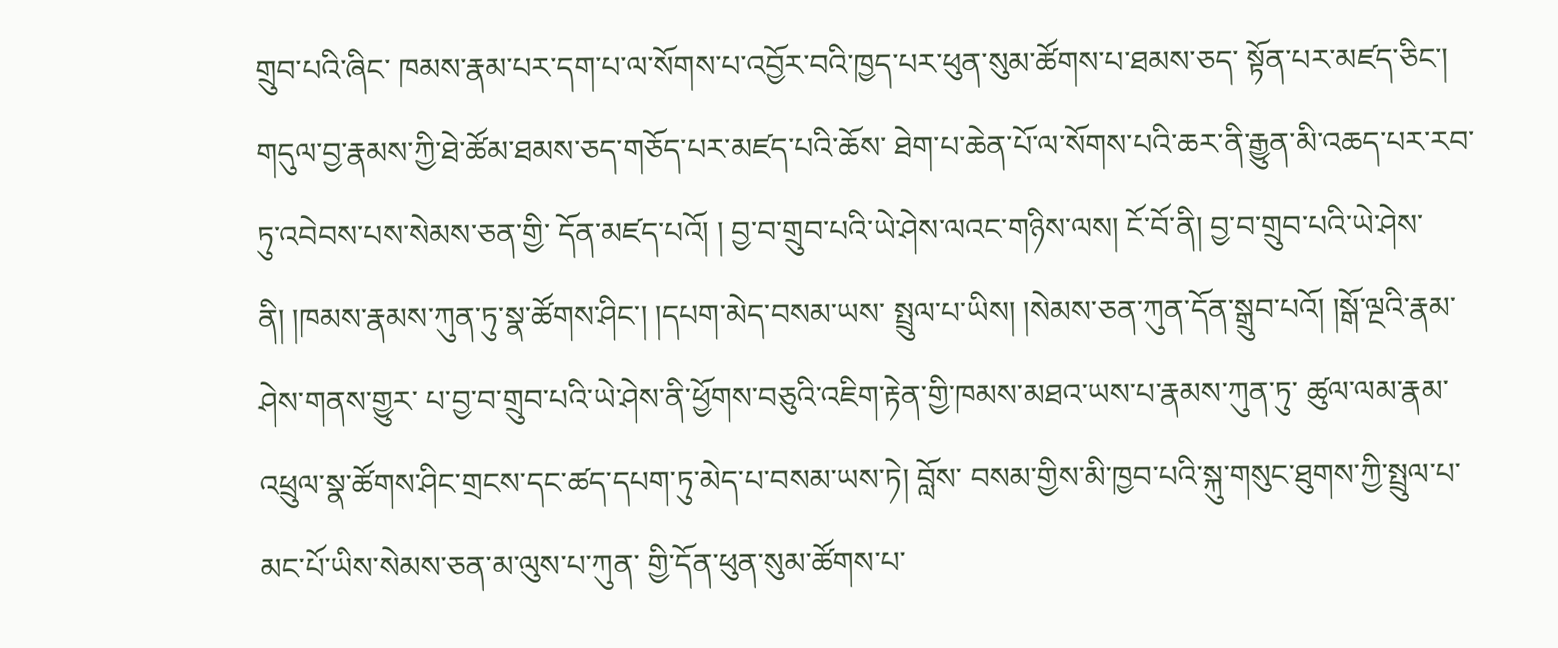གྲུབ་པའི་ཞིང་ ཁམས་རྣམ་པར་དག་པ་ལ་སོགས་པ་འབྱོར་བའི་ཁྱད་པར་ཕུན་སུམ་ཚོགས་པ་ཐམས་ཅད་ སྟོན་པར་མཛད་ཅིང་། གདུལ་བྱ་རྣམས་ཀྱི་ཐེ་ཚོམ་ཐམས་ཅད་གཅོད་པར་མཛད་པའི་ཆོས་ ཐེག་པ་ཆེན་པོ་ལ་སོགས་པའི་ཆར་ནི་རྒྱུན་མི་འཆད་པར་རབ་ཏུ་འབེབས་པས་སེམས་ཅན་གྱི་ དོན་མཛད་པའོ། ། བྱ་བ་གྲུབ་པའི་ཡེ་ཤེས་ལའང་གཉིས་ལས། ངོ་བོ་ནི། བྱ་བ་གྲུབ་པའི་ཡེ་ཤེས་ ནི། །ཁམས་རྣམས་ཀུན་ཏུ་སྣ་ཚོགས་ཤིང་། །དཔག་མེད་བསམ་ཡས་ སྤྲུལ་པ་ཡིས། །སེམས་ཅན་ཀུན་དོན་སྒྲུབ་པའོ། །སྒོ་ལྔའི་རྣམ་ཤེས་གནས་གྱུར་ པ་བྱ་བ་གྲུབ་པའི་ཡེ་ཤེས་ནི་ཕྱོགས་བཅུའི་འཇིག་རྟེན་གྱི་ཁམས་མཐའ་ཡས་པ་རྣམས་ཀུན་ཏུ་ ཚུལ་ལམ་རྣམ་འཕྲུལ་སྣ་ཚོགས་ཤིང་གྲངས་དང་ཚད་དཔག་ཏུ་མེད་པ་བསམ་ཡས་ཏེ། བློས་ བསམ་གྱིས་མི་ཁྱབ་པའི་སྐུ་གསུང་ཐུགས་ཀྱི་སྤྲུལ་པ་མང་པོ་ཡིས་སེམས་ཅན་མ་ལུས་པ་ཀུན་ གྱི་དོན་ཕུན་སུམ་ཚོགས་པ་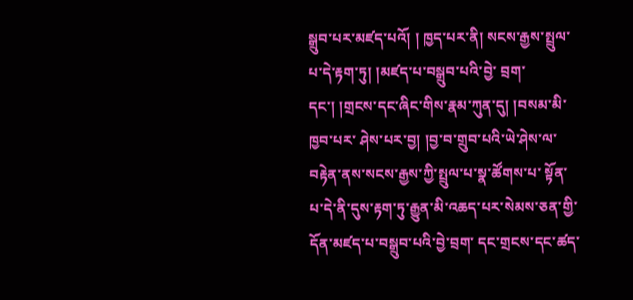སྒྲུབ་པར་མཛད་པའོ། ། ཁྱད་པར་ནི། སངས་རྒྱས་སྤྲུལ་པ་དེ་རྟག་ཏུ། །མཛད་པ་བསྒྲུབ་པའི་བྱེ་ བྲག་དང་། །གྲངས་དང་ཞིང་གིས་རྣམ་ཀུན་དུ། །བསམ་མི་ཁྱབ་པར་ ཤེས་པར་བྱ། །བྱ་བ་གྲུབ་པའི་ཡེ་ཤེས་ལ་བརྟེན་ནས་སངས་རྒྱས་ཀྱི་སྤྲུལ་པ་སྣ་ཚོགས་པ་ སྟོན་པ་དེ་ནི་དུས་རྟག་ཏུ་རྒྱུན་མི་འཆད་པར་སེམས་ཅན་གྱི་དོན་མཛད་པ་བསྒྲུབ་པའི་བྱེ་བྲག་ དང་གྲངས་དང་ཚད་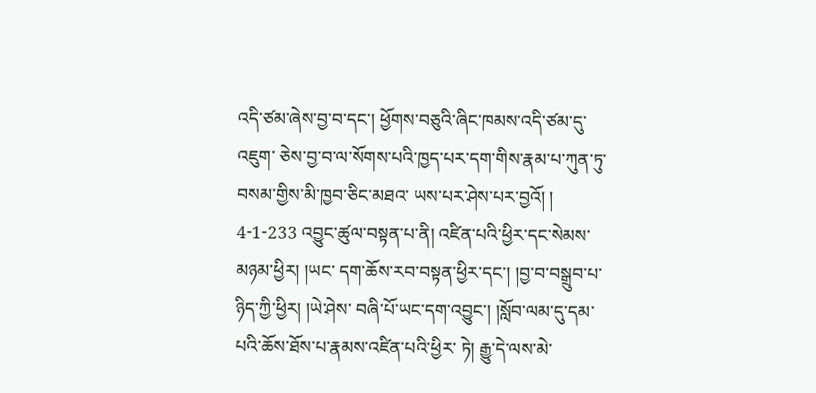འདི་ཙམ་ཞེས་བྱ་བ་དང་། ཕྱོགས་བཅུའི་ཞིང་ཁམས་འདི་ཙམ་དུ་འཇུག་ ཅེས་བྱ་བ་ལ་སོགས་པའི་ཁྱད་པར་དག་གིས་རྣམ་པ་ཀུན་ཏུ་བསམ་གྱིས་མི་ཁྱབ་ཅིང་མཐའ་ ཡས་པར་ཤེས་པར་བྱའོ། ། 4-1-233 འབྱུང་ཚུལ་བསྟན་པ་ནི། འཛིན་པའི་ཕྱིར་དང་སེམས་མཉམ་ཕྱིར། །ཡང་ དག་ཆོས་རབ་བསྟན་ཕྱིར་དང་། །བྱ་བ་བསྒྲུབ་པ་ཉིད་ཀྱི་ཕྱིར། །ཡེ་ཤེས་ བཞི་པོ་ཡང་དག་འབྱུང་། །སློབ་ལམ་དུ་དམ་པའི་ཆོས་ཐོས་པ་རྣམས་འཛིན་པའི་ཕྱིར་ ཏེ། རྒྱུ་དེ་ལས་མེ་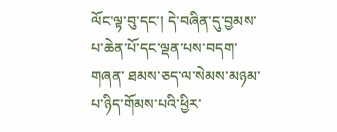ལོང་ལྟ་བུ་དང་། དེ་བཞིན་དུ་བྱམས་པ་ཆེན་པོ་དང་ལྡན་པས་བདག་གཞན་ ཐམས་ཅད་ལ་སེམས་མཉམ་པ་ཉིད་གོམས་པའི་ཕྱིར་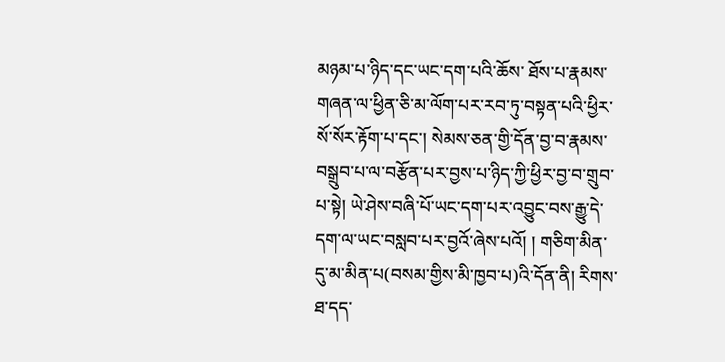མཉམ་པ་ཉིད་དང་ཡང་དག་པའི་ཆོས་ ཐོས་པ་རྣམས་གཞན་ལ་ཕྱིན་ཅི་མ་ལོག་པར་རབ་ཏུ་བསྟན་པའི་ཕྱིར་སོ་སོར་རྟོག་པ་དང་། སེམས་ཅན་གྱི་དོན་བྱ་བ་རྣམས་བསྒྲུབ་པ་ལ་བརྩོན་པར་བྱས་པ་ཉིད་ཀྱི་ཕྱིར་བྱ་བ་གྲུབ་པ་སྟེ། ཡེ་ཤེས་བཞི་པོ་ཡང་དག་པར་འབྱུང་བས་རྒྱུ་དེ་དག་ལ་ཡང་བསླབ་པར་བྱའོ་ཞེས་པའོ། ། གཅིག་མིན་དུ་མ་མིན་པ(བསམ་གྱིས་མི་ཁྱབ་པ)འི་དོན་ནི། རིགས་ཐ་དད་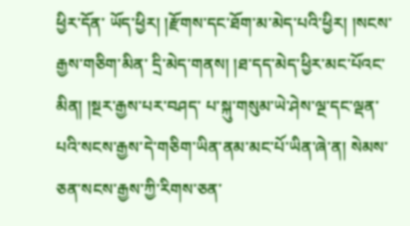ཕྱིར་དོན་ ཡོད་ཕྱིར། །རྫོགས་དང་ཐོག་མ་མེད་པའི་ཕྱིར། །སངས་རྒྱས་གཅིག་མིན་ དྲི་མེད་གནས། །ཐ་དད་མེད་ཕྱིར་མང་པོའང་མིན། །སྔར་རྒྱས་པར་བཤད་ པ་སྐུ་གསུམ་ཡེ་ཤེས་ལྔ་དང་ལྡན་པའི་སངས་རྒྱས་དེ་གཅིག་ཡིན་ནམ་མང་པོ་ཡིན་ཞེ་ན། སེམས་ཅན་སངས་རྒྱས་ཀྱི་རིགས་ཅན་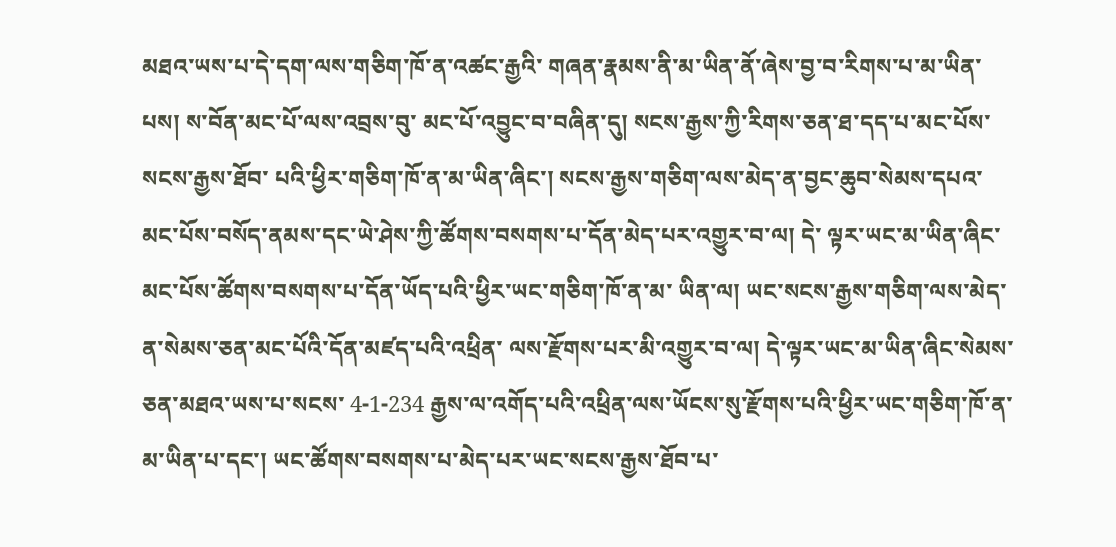མཐའ་ཡས་པ་དེ་དག་ལས་གཅིག་ཁོ་ན་འཚང་རྒྱའི་ གཞན་རྣམས་ནི་མ་ཡིན་ནོ་ཞེས་བྱ་བ་རིགས་པ་མ་ཡིན་པས། ས་བོན་མང་པོ་ལས་འབྲས་བུ་ མང་པོ་འབྱུང་བ་བཞིན་དུ། སངས་རྒྱས་ཀྱི་རིགས་ཅན་ཐ་དད་པ་མང་པོས་སངས་རྒྱས་ཐོབ་ པའི་ཕྱིར་གཅིག་ཁོ་ན་མ་ཡིན་ཞིང་། སངས་རྒྱས་གཅིག་ལས་མེད་ན་བྱང་ཆུབ་སེམས་དཔའ་ མང་པོས་བསོད་ནམས་དང་ཡེ་ཤེས་ཀྱི་ཚོགས་བསགས་པ་དོན་མེད་པར་འགྱུར་བ་ལ། དེ་ ལྟར་ཡང་མ་ཡིན་ཞིང་མང་པོས་ཚོགས་བསགས་པ་དོན་ཡོད་པའི་ཕྱིར་ཡང་གཅིག་ཁོ་ན་མ་ ཡིན་ལ། ཡང་སངས་རྒྱས་གཅིག་ལས་མེད་ན་སེམས་ཅན་མང་པོའི་དོན་མཛད་པའི་འཕྲིན་ ལས་རྫོགས་པར་མི་འགྱུར་བ་ལ། དེ་ལྟར་ཡང་མ་ཡིན་ཞིང་སེམས་ཅན་མཐའ་ཡས་པ་སངས་ 4-1-234 རྒྱས་ལ་འགོད་པའི་འཕྲིན་ལས་ཡོངས་སུ་རྫོགས་པའི་ཕྱིར་ཡང་གཅིག་ཁོ་ན་མ་ཡིན་པ་དང་། ཡང་ཚོགས་བསགས་པ་མེད་པར་ཡང་སངས་རྒྱས་ཐོབ་པ་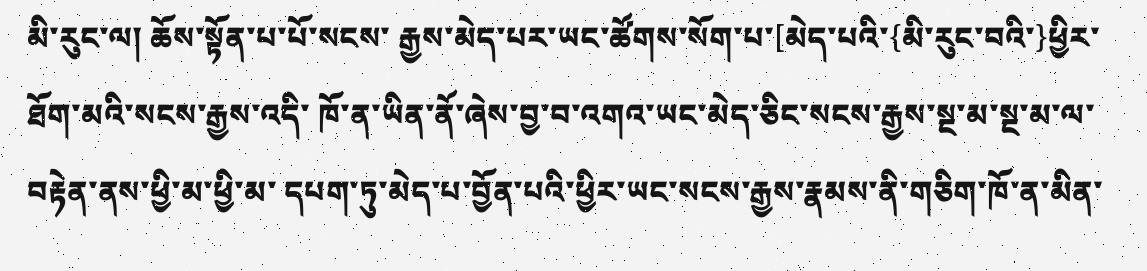མི་རུང་ལ། ཆོས་སྟོན་པ་པོ་སངས་ རྒྱས་མེད་པར་ཡང་ཚོགས་སོག་པ་[མེད་པའི་{མི་རུང་བའི་}ཕྱིར་ཐོག་མའི་སངས་རྒྱས་འདི་ ཁོ་ན་ཡིན་ནོ་ཞེས་བྱ་བ་འགའ་ཡང་མེད་ཅིང་སངས་རྒྱས་སྔ་མ་སྔ་མ་ལ་བརྟེན་ནས་ཕྱི་མ་ཕྱི་མ་ དཔག་ཏུ་མེད་པ་བྱོན་པའི་ཕྱིར་ཡང་སངས་རྒྱས་རྣམས་ནི་གཅིག་ཁོ་ན་མིན་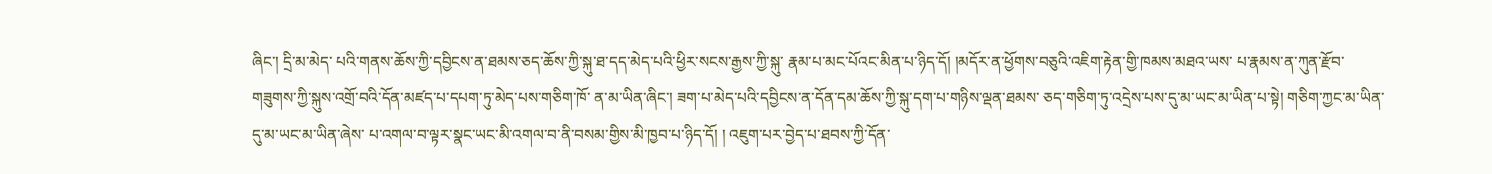ཞིང་། དྲི་མ་མེད་ པའི་གནས་ཆོས་ཀྱི་དབྱིངས་ན་ཐམས་ཅད་ཆོས་ཀྱི་སྐུ་ཐ་དད་མེད་པའི་ཕྱིར་སངས་རྒྱས་ཀྱི་སྐུ་ རྣམ་པ་མང་པོའང་མིན་པ་ཉིད་དོ། །མདོར་ན་ཕྱོགས་བཅུའི་འཇིག་རྟེན་གྱི་ཁམས་མཐའ་ཡས་ པ་རྣམས་ན་ཀུན་རྫོབ་གཟུགས་ཀྱི་སྐུས་འགྲོ་བའི་དོན་མཛད་པ་དཔག་ཏུ་མེད་པས་གཅིག་ཁོ་ ན་མ་ཡིན་ཞིང་། ཟག་པ་མེད་པའི་དབྱིངས་ན་དོན་དམ་ཆོས་ཀྱི་སྐུ་དག་པ་གཉིས་ལྡན་ཐམས་ ཅད་གཅིག་ཏུ་འདྲེས་པས་དུ་མ་ཡང་མ་ཡིན་པ་སྟེ། གཅིག་ཀྱང་མ་ཡིན་དུ་མ་ཡང་མ་ཡིན་ཞེས་ པ་འགལ་བ་ལྟར་སྣང་ཡང་མི་འགལ་བ་ནི་བསམ་གྱིས་མི་ཁྱབ་པ་ཉིད་དོ། ། འཇུག་པར་བྱེད་པ་ཐབས་ཀྱི་དོན་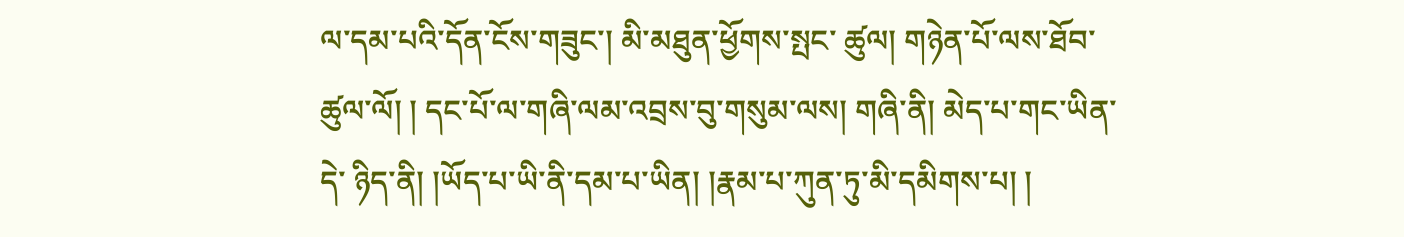ལ་དམ་པའི་དོན་ངོས་གཟུང་། མི་མཐུན་ཕྱོགས་སྤང་ ཚུལ། གཉེན་པོ་ལས་ཐོབ་ཚུལ་ལོ། ། དང་པོ་ལ་གཞི་ལམ་འབྲས་བུ་གསུམ་ལས། གཞི་ནི། མེད་པ་གང་ཡིན་དེ་ ཉིད་ནི། །ཡོད་པ་ཡི་ནི་དམ་པ་ཡིན། །རྣམ་པ་ཀུན་ཏུ་མི་དམིགས་པ། །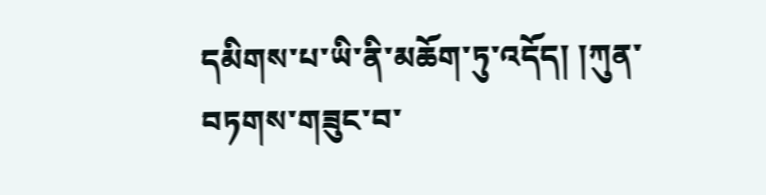དམིགས་པ་ཡི་ནི་མཆོག་ཏུ་འདོད། །ཀུན་བཏགས་གཟུང་བ་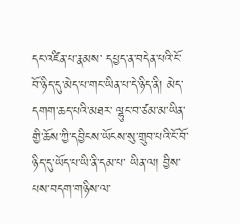དང་འཛིན་པ་རྣམས་ དཔྱད་ན་བདེན་པའི་ངོ་བོ་ཉིད་དུ་མེད་པ་གང་ཡིན་པ་དེ་ཉིད་ནི། མེད་དགག་ཆད་པའི་མཐར་ ལྷུང་བ་ཙམ་མ་ཡིན་གྱི་ཆོས་ཀྱི་དབྱིངས་ཡོངས་སུ་གྲུབ་པའི་ངོ་བོ་ཉིད་དུ་ཡོད་པ་ཡི་ནི་དམ་པ་ ཡིན་ལ། བྱིས་པས་བདག་གཉིས་ལ་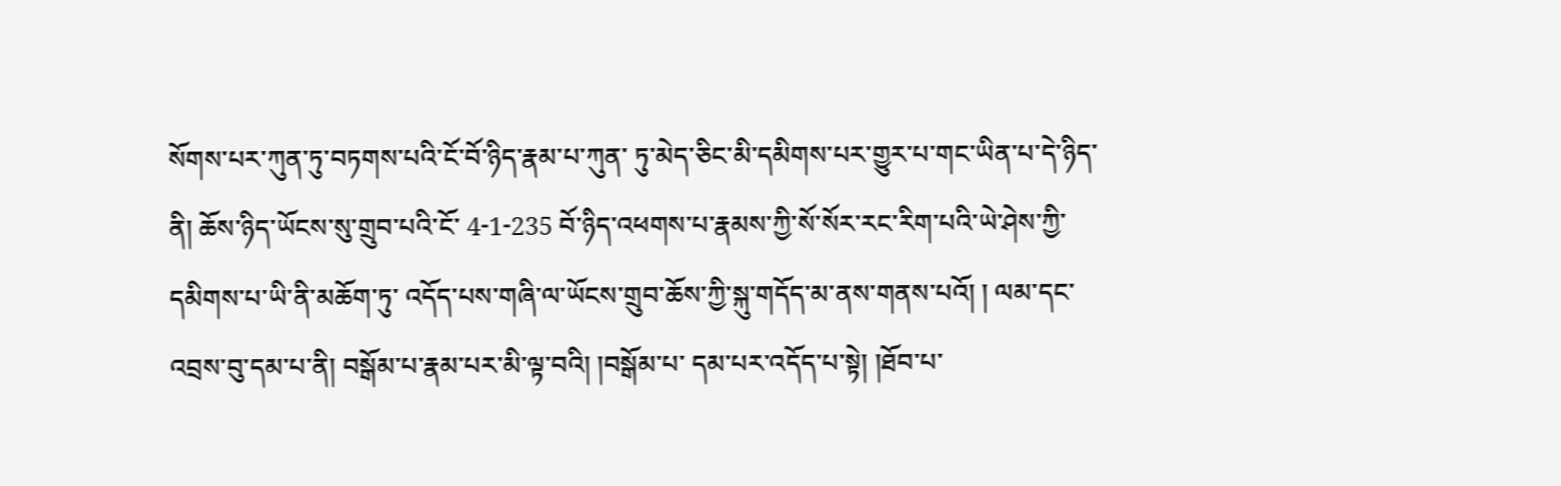སོགས་པར་ཀུན་ཏུ་བཏགས་པའི་ངོ་བོ་ཉིད་རྣམ་པ་ཀུན་ ཏུ་མེད་ཅིང་མི་དམིགས་པར་གྱུར་པ་གང་ཡིན་པ་དེ་ཉིད་ནི། ཆོས་ཉིད་ཡོངས་སུ་གྲུབ་པའི་ངོ་ 4-1-235 བོ་ཉིད་འཕགས་པ་རྣམས་ཀྱི་སོ་སོར་རང་རིག་པའི་ཡེ་ཤེས་ཀྱི་དམིགས་པ་ཡི་ནི་མཆོག་ཏུ་ འདོད་པས་གཞི་ལ་ཡོངས་གྲུབ་ཆོས་ཀྱི་སྐུ་གདོད་མ་ནས་གནས་པའོ། ། ལམ་དང་འབྲས་བུ་དམ་པ་ནི། བསྒོམ་པ་རྣམ་པར་མི་ལྟ་བའི། །བསྒོམ་པ་ དམ་པར་འདོད་པ་སྟེ། །ཐོབ་པ་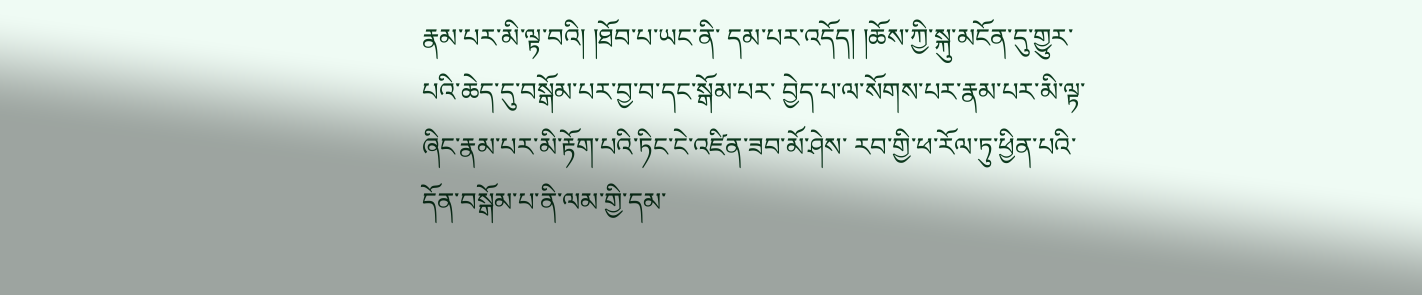རྣམ་པར་མི་ལྟ་བའི། །ཐོབ་པ་ཡང་ནི་ དམ་པར་འདོད། །ཆོས་ཀྱི་སྐུ་མངོན་དུ་གྱུར་པའི་ཆེད་དུ་བསྒོམ་པར་བྱ་བ་དང་སྒོམ་པར་ བྱེད་པ་ལ་སོགས་པར་རྣམ་པར་མི་ལྟ་ཞིང་རྣམ་པར་མི་རྟོག་པའི་ཏིང་ངེ་འཛིན་ཟབ་མོ་ཤེས་ རབ་གྱི་ཕ་རོལ་ཏུ་ཕྱིན་པའི་དོན་བསྒོམ་པ་ནི་ལམ་གྱི་དམ་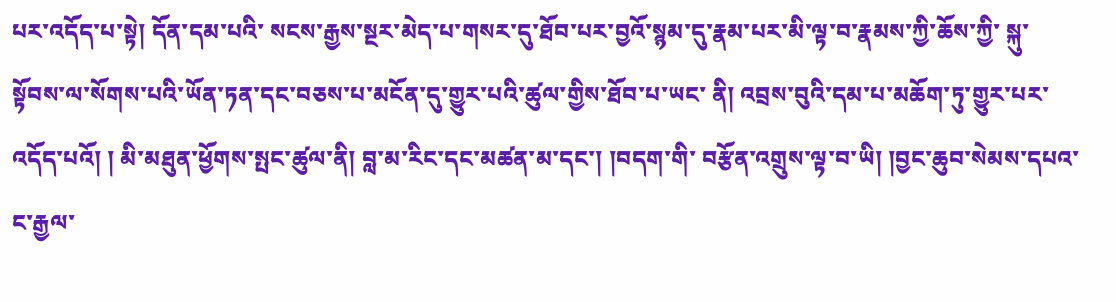པར་འདོད་པ་སྟེ། དོན་དམ་པའི་ སངས་རྒྱས་སྔར་མེད་པ་གསར་དུ་ཐོབ་པར་བྱའོ་སྙམ་དུ་རྣམ་པར་མི་ལྟ་བ་རྣམས་ཀྱི་ཆོས་ཀྱི་ སྐུ་སྟོབས་ལ་སོགས་པའི་ཡོན་ཏན་དང་བཅས་པ་མངོན་དུ་གྱུར་པའི་ཚུལ་གྱིས་ཐོབ་པ་ཡང་ ནི། འབྲས་བུའི་དམ་པ་མཆོག་ཏུ་གྱུར་པར་འདོད་པའོ། ། མི་མཐུན་ཕྱོགས་སྤང་ཚུལ་ནི། བླ་མ་རིང་དང་མཚན་མ་དང་། །བདག་གི་ བརྩོན་འགྲུས་ལྟ་བ་ཡི། །བྱང་ཆུབ་སེམས་དཔའ་ང་རྒྱལ་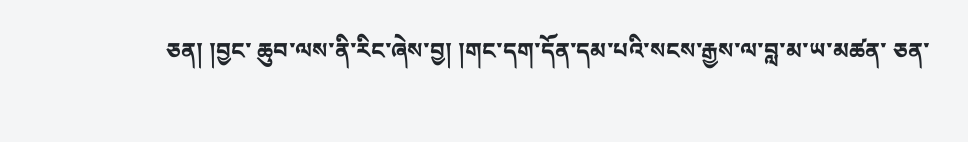ཅན། །བྱང་ ཆུབ་ལས་ནི་རིང་ཞེས་བྱ། །གང་དག་དོན་དམ་པའི་སངས་རྒྱས་ལ་བླ་མ་ཡ་མཚན་ ཅན་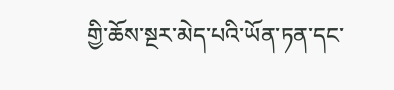གྱི་ཆོས་སྔར་མེད་པའི་ཡོན་ཏན་དང་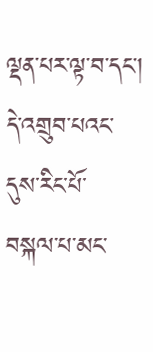ལྡན་པར་ལྟ་བ་དང་། དེ་འགྲུབ་པའང་དུས་རིང་པོ་ བསྐལ་པ་མང་